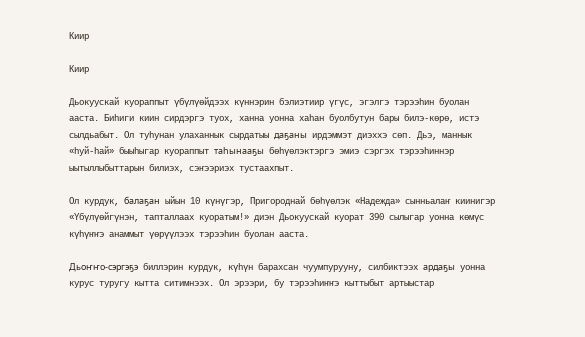Киир

Киир

Дьокуускай куораппыт үбүлүөйдээх күннэрин бэлиэтиир үгүс, эгэлгэ тэрээһин буолан ааста. Биһиги киин сирдэргэ туох, ханна уонна хаһан буолбутун бары билэ-көрө, истэ сылдьабыт. Ол туһунан улаханнык сырдатыы даҕаны ирдэммэт диэххэ сөп. Дьэ, маннык «һуй-һай» быыһыгар куораппыт таһынааҕы бөһүөлэктэргэ эмиэ сэргэх тэрээһиннэр ыытыллыбыттарын билиэх, сэҥээриэх тустаахпыт.

Ол курдук, балаҕан ыйын 10 күнүгэр, Пригороднай бөһүөлэк «Надежда» сынньалаҥ киинигэр «Үбүлүөйгүнэн, тапталлаах куоратым!» диэн Дьокуускай куорат 390 сылыгар уонна көмүс күһүҥҥэ анаммыт үөрүүлээх тэрээһин буолан ааста.

Дьоҥҥо-сэргэҕэ биллэрин курдук, күһүн барахсан чуумпурууну, силбиктээх ардаҕы уонна курус туругу кытта ситимнээх. Ол эрээри, бу тэрээһиҥҥэ кыттыбыт артыыстар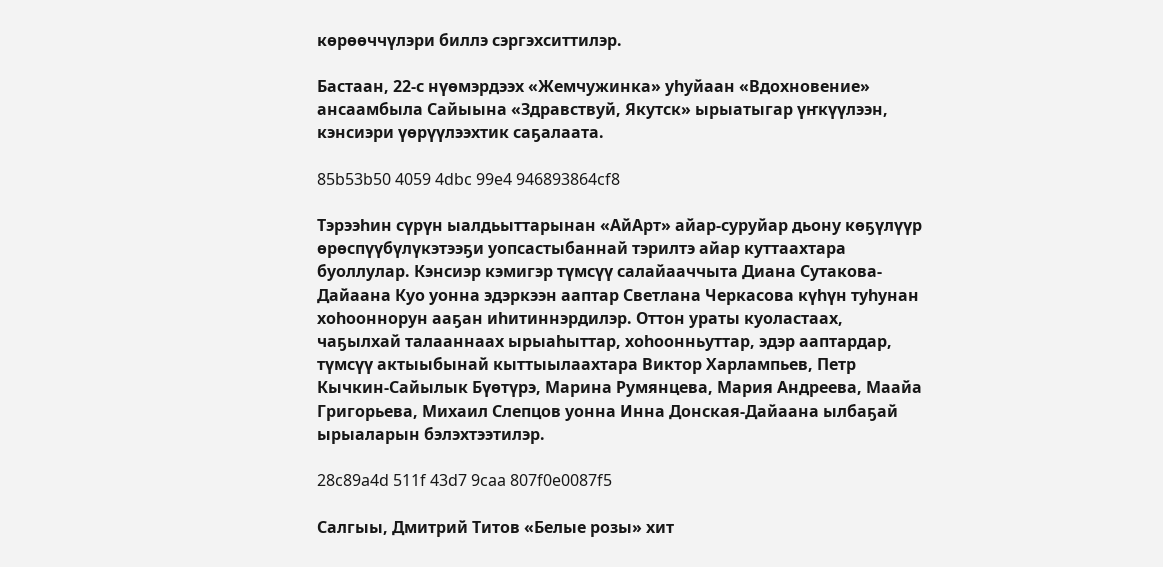көрөөччүлэри биллэ сэргэхситтилэр.

Бастаан, 22-с нүөмэрдээх «Жемчужинка» уһуйаан «Вдохновение» ансаамбыла Сайыына «Здравствуй, Якутск» ырыатыгар үҥкүүлээн, кэнсиэри үөрүүлээхтик саҕалаата.

85b53b50 4059 4dbc 99e4 946893864cf8

Тэрээһин сүрүн ыалдьыттарынан «АйАрт» айар-суруйар дьону көҕүлүүр өрөспүүбүлүкэтээҕи уопсастыбаннай тэрилтэ айар куттаахтара буоллулар. Кэнсиэр кэмигэр түмсүү салайааччыта Диана Сутакова-Дайаана Куо уонна эдэркээн ааптар Светлана Черкасова күһүн туһунан хоһооннорун ааҕан иһитиннэрдилэр. Оттон ураты куоластаах, чаҕылхай талааннаах ырыаһыттар, хоһоонньуттар, эдэр ааптардар, түмсүү актыыбынай кыттыылаахтара Виктор Харлампьев, Петр Кычкин-Сайылык Бүөтүрэ, Марина Румянцева, Мария Андреева, Маайа Григорьева, Михаил Слепцов уонна Инна Донская-Дайаана ылбаҕай ырыаларын бэлэхтээтилэр.

28c89a4d 511f 43d7 9caa 807f0e0087f5

Салгыы, Дмитрий Титов «Белые розы» хит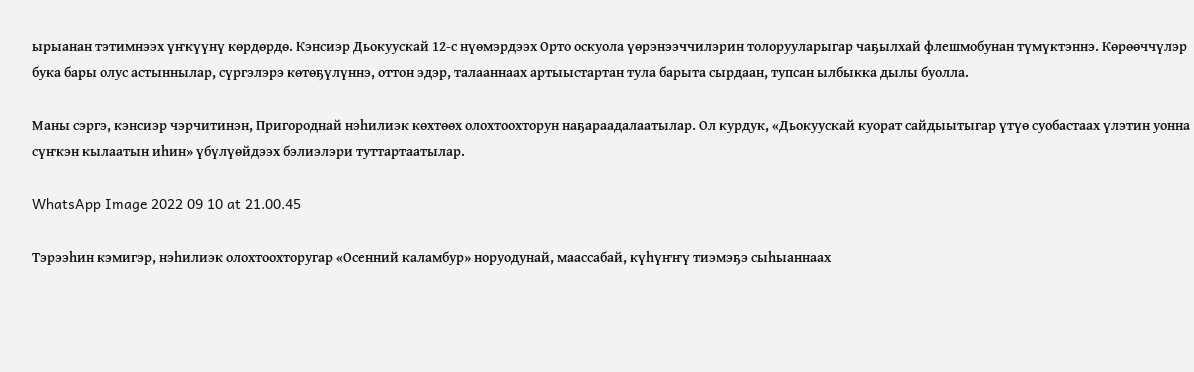ырыанан тэтимнээх үҥкүүнү көрдөрдө. Кэнсиэр Дьокуускай 12-с нүөмэрдээх Орто оскуола үөрэнээччилэрин толорууларыгар чаҕылхай флешмобунан түмүктэннэ. Көрөөччүлэр бука бары олус астыннылар, сүргэлэрэ көтөҕүлүннэ, оттон эдэр, талааннаах артыыстартан тула барыта сырдаан, тупсан ылбыкка дылы буолла.

Маны сэргэ, кэнсиэр чэрчитинэн, Пригороднай нэһилиэк көхтөөх олохтоохторун наҕараадалаатылар. Ол курдук, «Дьокуускай куорат сайдыытыгар үтүө суобастаах үлэтин уонна сүҥкэн кылаатын иһин» үбүлүөйдээх бэлиэлэри туттартаатылар.

WhatsApp Image 2022 09 10 at 21.00.45

Тэрээһин кэмигэр, нэһилиэк олохтоохторугар «Осенний каламбур» норуодунай, маассабай, күһүҥҥү тиэмэҕэ сыһыаннаах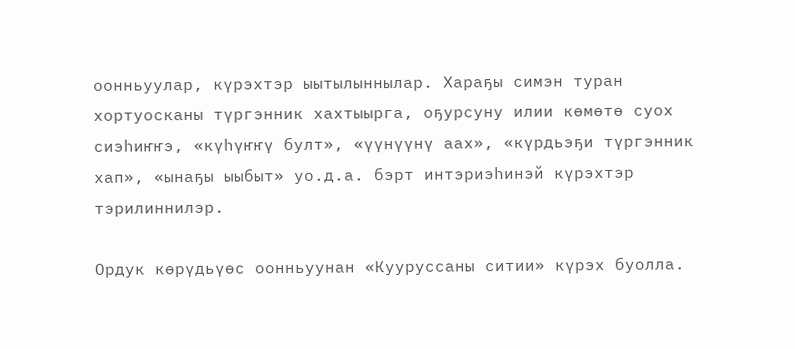оонньуулар, күрэхтэр ыытылыннылар. Хараҕы симэн туран хортуосканы түргэнник хахтыырга, оҕурсуну илии көмөтө суох сиэһиҥҥэ, «күһүҥҥү булт», «үүнүүнү аах», «күрдьэҕи түргэнник хап», «ынаҕы ыыбыт» уо.д.а. бэрт интэриэһинэй күрэхтэр тэрилиннилэр.

Ордук көрүдьүөс оонньуунан «Кууруссаны ситии» күрэх буолла.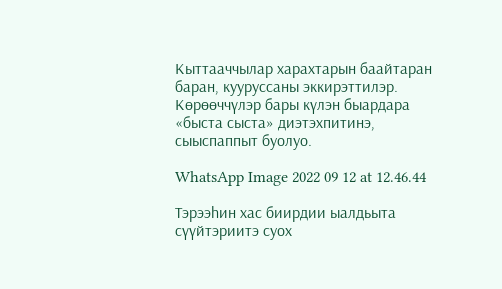Кыттааччылар харахтарын баайтаран баран, кууруссаны эккирэттилэр. Көрөөччүлэр бары күлэн быардара «быста сыста» диэтэхпитинэ, сыыспаппыт буолуо.

WhatsApp Image 2022 09 12 at 12.46.44

Тэрээһин хас биирдии ыалдьыта сүүйтэриитэ суох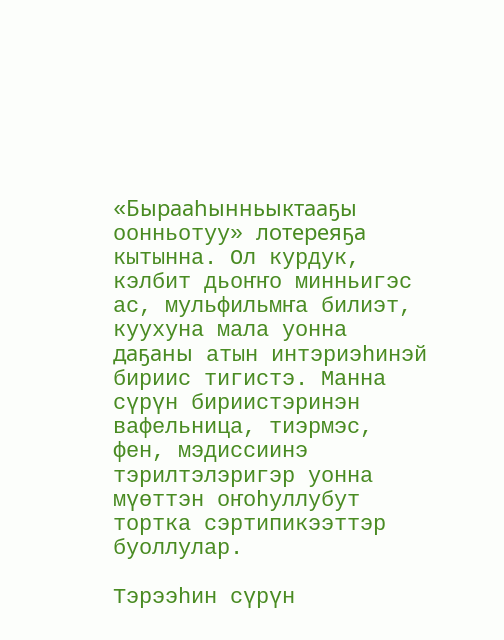«Бырааһынньыктааҕы оонньотуу» лотереяҕа кытынна. Ол курдук, кэлбит дьоҥҥо минньигэс ас, мульфильмҥа билиэт, куухуна мала уонна даҕаны атын интэриэһинэй бириис тигистэ. Манна сүрүн бириистэринэн вафельница, тиэрмэс, фен, мэдиссиинэ тэрилтэлэригэр уонна мүөттэн оҥоһуллубут тортка сэртипикээттэр буоллулар.

Тэрээһин сүрүн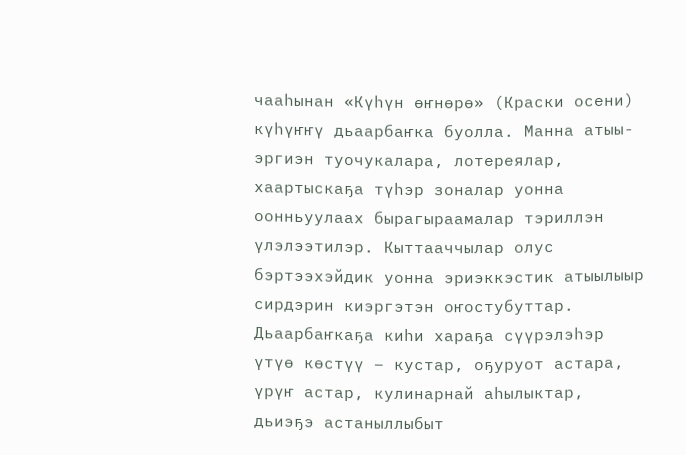чааһынан «Күһүн өҥнөрө» (Краски осени) күһүҥҥү дьаарбаҥка буолла. Манна атыы-эргиэн туочукалара, лотереялар, хаартыскаҕа түһэр зоналар уонна оонньуулаах бырагыраамалар тэриллэн үлэлээтилэр. Кыттааччылар олус бэртээхэйдик уонна эриэккэстик атыылыыр сирдэрин киэргэтэн оҥостубуттар. Дьаарбаҥкаҕа киһи хараҕа сүүрэлэһэр үтүө көстүү – кустар, оҕуруот астара, үрүҥ астар, кулинарнай аһылыктар, дьиэҕэ астаныллыбыт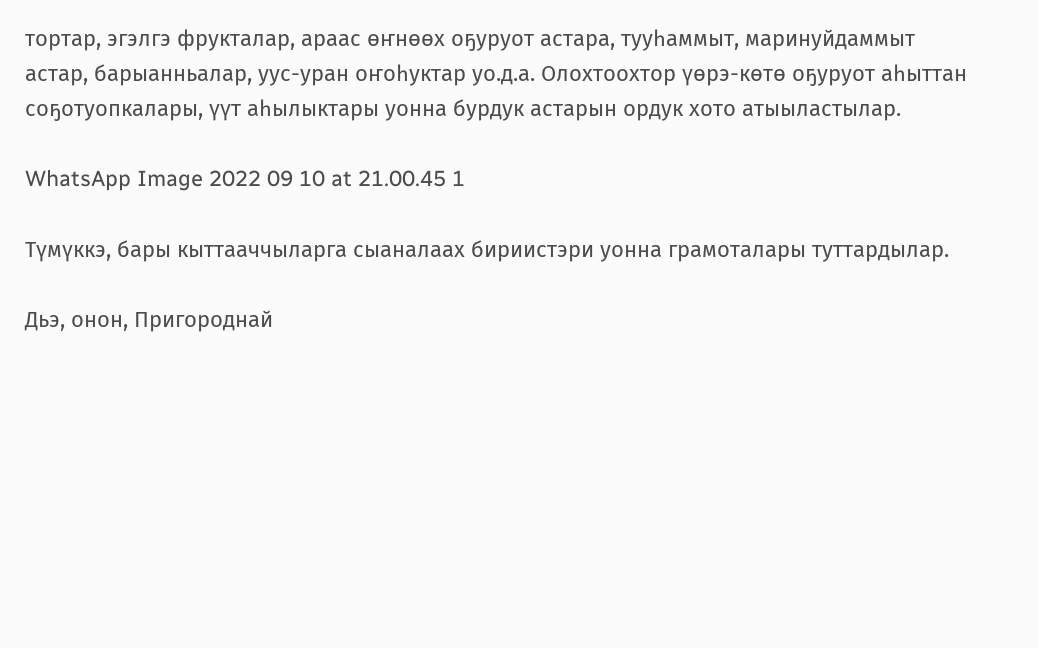тортар, эгэлгэ фрукталар, араас өҥнөөх оҕуруот астара, тууһаммыт, маринуйдаммыт астар, барыанньалар, уус-уран оҥоһуктар уо.д.а. Олохтоохтор үөрэ-көтө оҕуруот аһыттан соҕотуопкалары, үүт аһылыктары уонна бурдук астарын ордук хото атыыластылар.

WhatsApp Image 2022 09 10 at 21.00.45 1

Түмүккэ, бары кыттааччыларга сыаналаах бириистэри уонна грамоталары туттардылар.

Дьэ, онон, Пригороднай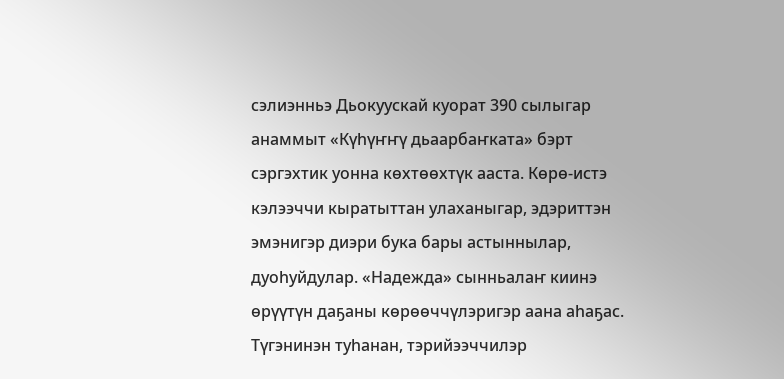сэлиэнньэ Дьокуускай куорат 390 сылыгар анаммыт «Күһүҥҥү дьаарбаҥката» бэрт сэргэхтик уонна көхтөөхтүк ааста. Көрө-истэ кэлээччи кыратыттан улаханыгар, эдэриттэн эмэнигэр диэри бука бары астыннылар, дуоһуйдулар. «Надежда» сынньалаҥ киинэ өрүүтүн даҕаны көрөөччүлэригэр аана аһаҕас. Түгэнинэн туһанан, тэрийээччилэр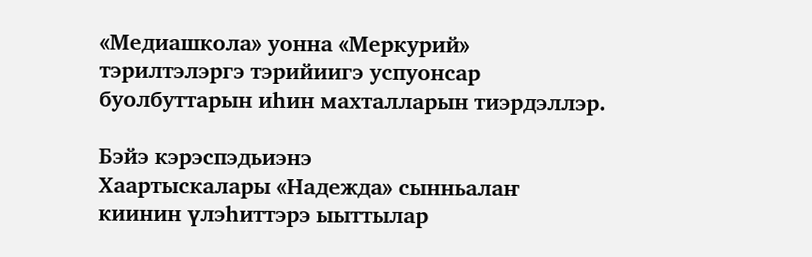«Медиашкола» уонна «Меркурий» тэрилтэлэргэ тэрийиигэ успуонсар буолбуттарын иһин махталларын тиэрдэллэр.

Бэйэ кэрэспэдьиэнэ
Хаартыскалары «Надежда» сынньалаҥ киинин үлэһиттэрэ ыыттылар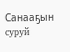Санааҕын суруй